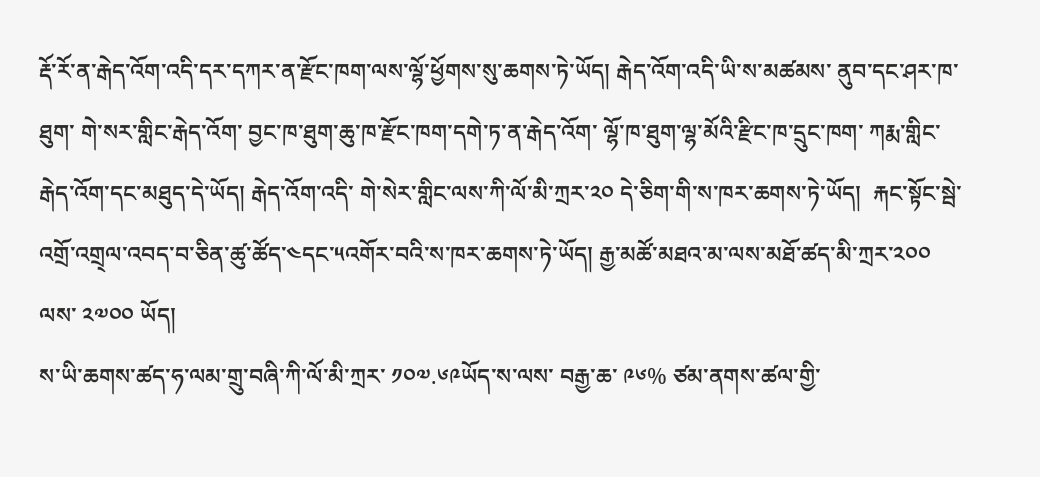རྡོ་རོ་ན་རྒེད་འོག་འདི་དར་དཀར་ན་རྫོང་ཁག་ལས་ལྷོ་ཕྱོགས་སུ་ཆགས་ཏེ་ཡོད། རྒེད་འོག་འདི་ཡི་ས་མཚམས་ ནུབ་དང་ཤར་ཁ་ཐུག་ གེ་སར་གླིང་རྒེད་འོག་ བྱང་ཁ་ཐུག་ཆུ་ཁ་རྫོང་ཁག་དགེ་ཏ་ན་རྒེད་འོག་ ལྷོ་ཁ་ཐུག་ལྷ་མོའི་རྫིང་ཁ་དྲུང་ཁག་ ཀརྨ་གླིང་རྒེད་འོག་དང་མཐུད་དེ་ཡོད། རྒེད་འོག་འདི་ གེ་སེར་གླིང་ལས་ཀི་ལོ་མི་ཀྲར་༢༠ དེ་ཅིག་གི་ས་ཁར་ཆགས་ཏེ་ཡོད།  རྐང་སྟོང་སྦེ་འགྲོ་འགྲ྄ལ་འབད་བ་ཅིན་ཚུ་ཚོད་༤དང་༥འགོར་བའི་ས་ཁར་ཆགས་ཏེ་ཡོད། རྒྱ་མཚོ་མཐའ་མ་ལས་མཐོ་ཚད་མི་ཀྲར་༢༠༠ ལས་ ༢༧༠༠ ཡོད།
ས་ཡི་ཆགས་ཚད་ཧ་ལམ་གྲུ་བཞི་ཀི་ལོ་མི་ཀྲར་ ༡༠༧.༦༩ཡོད་ས་ལས་ བརྒྱ་ཆ་ ༩༦% ཙམ་ནགས་ཚལ་གྱི་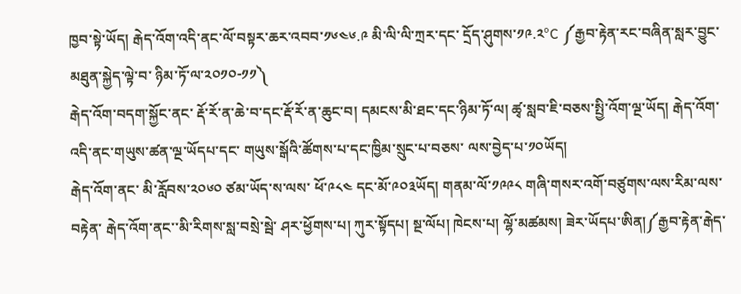ཁྱབ་སྟེ་ཡོད། རྒེད་འོག་འདི་ནང་ལོ་བསྟར་ཆར་འབབ་༡༦༤༦.༩ མི་ལི་ལི་ཀྲར་དང་ དྲོད་ཤུགས་༡༩.༢°C ༼རྒྱབ་རྟེན་རང་བཞིན་སླར་བྱུང་མཐུན་སྐྱེད་ལྟེ་བ་ ཉིམ་ཏོ་ལ་༢༠༡༠-༡༡༽
རྒེད་འོག་བདག་སྐྱོང་ནང་ རྡོ་རོ་ན་ཆེ་བ་དང་རྡོ་རོ་ན་ཆུང་བ། དམངས་མི་ཐང་དང་ཉིམ་ཏོ་ལ། ཚྭ་སླབ་ཇི་བཅས་སྤྱི་འོག་ལྔ་ཡོད། རྒེད་འོག་འདི་ནང་གཡུས་ཚན་ལྔ་ཡོདཔ་དང་ གཡུས་སྒོའི་ཚོགས་པ་དང་ཁྱིམ་སྲུང་པ་བཅས་ ལས་བྱེད་པ་༡༠ཡོད།
རྒེད་འོག་ནང་ མི་རློབས་༢༠༦༠ ཙམ་ཡོད་ས་ལས་ ཕོ་༩༨༤ དང་མོ་༩༠༣ཡོད། གནམ་ལོ་༡༩༩༨ གཞི་གསར་འགོ་བཙུགས་ལས་རིམ་ལས་བརྟེན་ རྒེད་འོག་ནང་་མི་རིགས་སླ་བསྲེ་སྦེ་ ཤར་ཕྱོགས་པ། ཀུར་སྟོདཔ། སྔ་ལོཔ། ཁེངས་པ། ལྷོ་མཚམས། ཟེར་ཡོདཔ་ཨིན།༼རྒྱབ་རྟེན་རྒེད་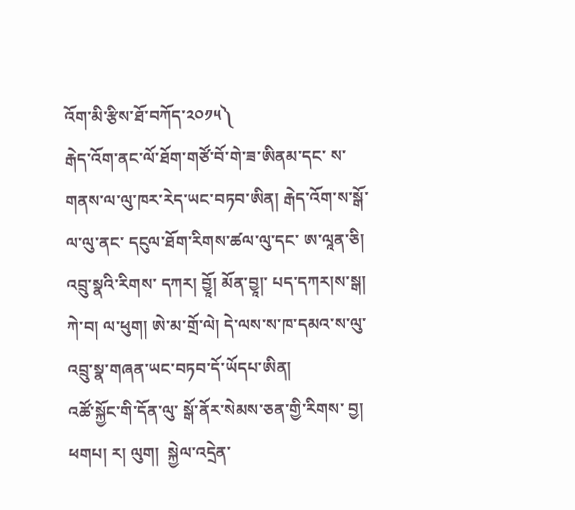འོག་མི་རྩིས་ཐོ་བཀོད་༢༠༡༥༽
རྒེད་འོག་ནང་ལོ་ཐོག་གཙོ་བོ་གེ་ཟ་ཨིནམ་དང་ ས་གནས་ལ་ལུ་ཁར་རེད་ཡང་བཏབ་ཨིན། རྒེད་འོག་ས་སྒོ་ལ་ལུ་ནང་ དངུལ་ཐོག་རིགས་ཚལ་ལུ་དང་ ཨ་ལཱན་ཅི། འབྲུ་སྣའི་རིགས་ དཀར། བྱཱོ། མོན་བྱཱ།་ པད་དཀར།ས་སྒ། ཀེ་བ། ལ་ཕུག། ཨེ་མ་གྲོ་ལེ། དེ་ལས་ས་ཁ་དམའ་ས་ལུ་ འབྲུ་སྣ་གཞན་ཡང་བཏབ་དོ་ཡོདཔ་ཨིན།
འཚོ་སྐྱོང་གི་དོན་ལུ་ སྒོ་ནོར་སེམས་ཅན་གྱི་རིགས་ བྱ། ཕགཔ། ར། ལུག།  སྐྱེལ་འདྲེན་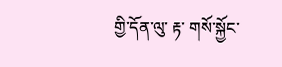གྱི་དོན་ལུ་ རྟ་ གསོ་སྐྱོང་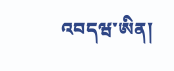འབདཝ་ཨིན།